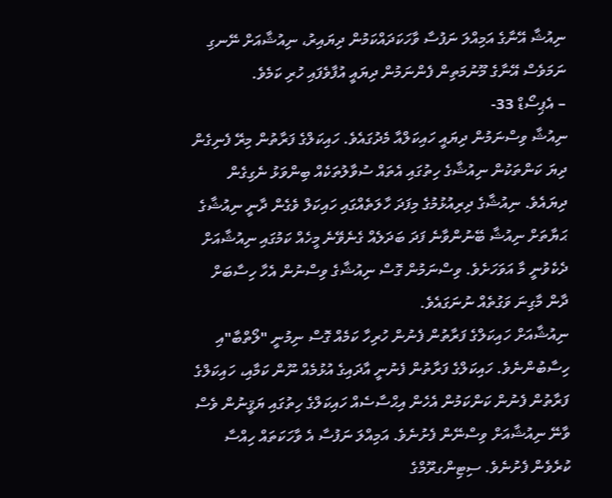ނިއުޝާ އޭނާގެ އަމިއްލަ ނަފުސާ ވާހަކަދައްކަމުން ދިޔައިރު، ނިއުޝާއަށް ނޭނގި ނަމަވެސް އޭނާގެ މޫނުމަތިން ފެންނަމުން ދިޔައީ އުފާވެފައި ހުރި ކަމެވެ.
– އެޕިސޯޑް 33-
ނިއުޝާ ވިސްނަމުން ދިޔައީ ހައިކަލްއާ މެދުގައެވެ. ހައިކަލްގެ ފަރާތުން މިރޭ ފެނިގެން ދިޔަ ކަންތަކުން ނިއުޝާގެ ހިތުގައި އެތައް ސުވާލުތަކެއް ބިންވަޅު ނެގިގެން ދިޔައެވެ. ނިއުޝާގެ ދިރިއުޅުމުގެ މިފަދަ ހާލަތެއްގައި ހައިކަލް ވެގެން ދާނީ ނިއުޝާގެ ޙަޔާތަށް ނިއުޝާ ބޭނުންވާނެ ފަދަ ބަދަލެއް ގެނެވޭނެ މީހެއް ކަމުގައި ނިއުޝާއަށް ދެކެވުނީ މާ އަވަހަށެވެ. ވިސްނަމުން ގޮސް ނިއުޝާގެ ވިސްނުން އެހާ ހިސާބަށް ދާން މާގިނަ ވަގުތެއް ނުނަގައެވެ.
ނިއުޝާއަށް ހައިކަލްގެ ފަރާތުން ފެނުން ހުރިހާ ކަމެއް ގޮސް ނިމުނީ "ލޯތްބާ"އި ހިސާބުންނެވެ. ހައިކަލްގެ ފަރާތުން ފެނުނީ އާދައިގެ އުޅުމެއް ނޫން ކަމާއި، ހައިކަލްގެ ފަރާތުން ފެނުން ކަންކަމުން އެހެން އިޙްސާސެއް ހައިކަލްގެ ހިތުގައި ޔަޤީނުން ވެސް ވާނޭ ނިއުޝާއަށް ވިސްނޭން ފެށުނެވެ. އަމިއްލަ ނަފުސާ އެ ވާހަކަތައް ހިއްސާ ކުރެވެން ފެށުނެވެ. ސިޓިންގރޫމްގެ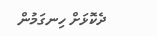ދެކޮޅަށް ހިނގަމުން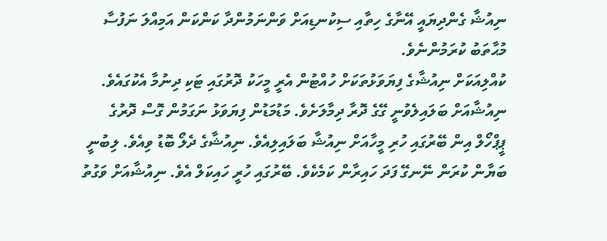ނިއުޝާ ގެންދިޔައީ އޭނާގެ ހިތާއި ސިކުނޑިއަށް ވަންނަމުންދާ ކަންކަން އަމިއްލަ ނަފުސާ މުޙާތަބު ކުރަމުންނެވެ.
ކުއްލިއަކަށް ނިއުޝާގެ ފިޔަވަޅުތަކަށް ހުއްޓުން އެރީ މީހަކު ދޮރުގައި ޓަކި ދިނުމާ އެކުގައެވެ. ނިއުޝާއަށް ބަލައިލެވުނީ ގޭގެ ދޮރާ ދިމާލަށެވެ. މަޑުމަޑުން ފިޔަވަޅު ނަގަމުން ގޮސް ދޮރުގެ ޕީޕްހޯލް އިން ބޭރުގައި ހުރި މީހާއަށް ނިއުޝާ ބަލައިލިއެވެ. ނިއުޝާގެ ދެލޯ ބޮޑު ވިއެވެ. ލިބުނީ ބަޔާން ކުރަން ނޭނގޭ ފަދަ ހައިރާން ކަމެކެވެ. ބޭރުގައި ހުރީ ހައިކަލް އެވެ. ނިއުޝާއަށް ވަގުތު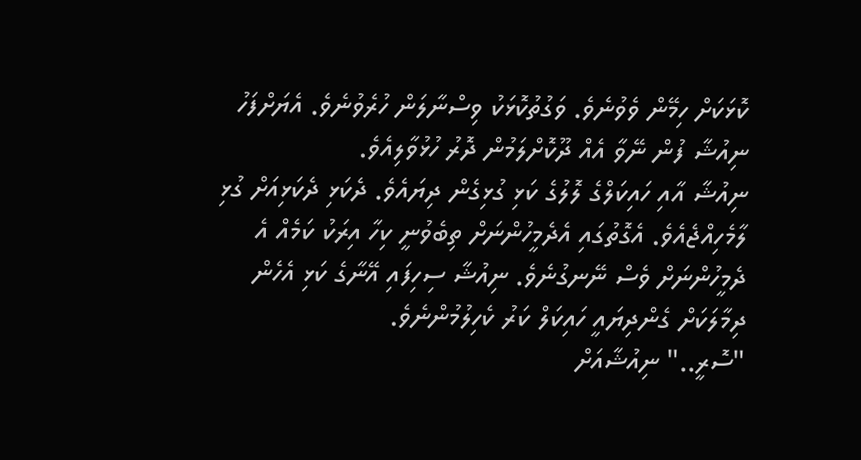ކޮޅަކަށް ހިމޭން ވެވުނެވެ. ވަގުތުކޮޅަކު ވިސްނާލަން ހުރެވުނެވެ. އެޔަށްފަހު ނިއުޝާ ފުން ނޭވާ އެއް ދޫކޮށްލަމުން ދޮރު ހުޅުވާލިއެވެ.
ނިއުޝާ އާއި ހައިކަލްގެ ލޮލުގެ ކަޅި ގުޅިގެން ދިޔައެވެ. ދެކަޅި ދެކަޅިއަށް ގުޅި ލާމެހިއްޖެއެވެ. އެގޮތުގައި އެދެމީހުންނަށް ތިބެވުނީ ކިހާ އިރަކު ކަމެއް އެ ދެމީހުންނަށް ވެސް ނޭނގުނެވެ. ނިއުޝާ ސިހިފައި އޭނާގެ ކަޅި އެހެން ދިމާލަކަށް ގެންދިޔައީ ހައިކަލް ކަރު ކެހިލުމުންނެވެ.
"ސޮރީ.." ނިއުޝާއަށް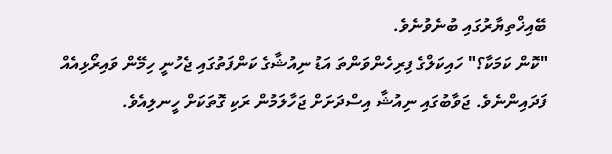ބޭއިޚްތިޔާރުގައި ބުނެވުނެވެ.
"ކޮން ކަމަކާ؟" ހައިކަލްގެ ފިރިހެންވަންތަ އަޑު ނިއުޝާގެ ކަންފަތުގައި ޖެހުނީ ހިމޭން ވައިރޯޅިއެއް ފަދައިންނެވެ. ޖަވާބުގައި ނިއުޝާ އިސްދަށަށް ޖަހާލަމުން ރަކި ގޮތަކަށް ހީނލިއެވެ.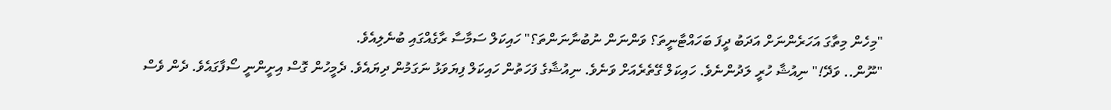"މިހެން މިތާގަ އަހަރެންނަށް އަދަބު ދީފަ ބަހައްޓާނީތަ؟ ވަންނަން ނުބުނާނަންތަ؟" ހައިކަލް ސަމާސާ ރާގެއްގައި ބުނެލިއެވެ.
"ނޫން.. ވަދޭ!" ނިއުޝާ ހުރީ ލަދުންނެވެ. ހައިކަލް ގޭތެރެއަށް ވަނެވެ. ނިއުޝާގެ ފަހަތުން ހައިކަލް ފިޔަވަޅު ނަގަމުން ދިޔައެވެ. ދެމީހުން ގޮސް އިށީންނީ ސޯފާގައެވެ. ދެން ވެސް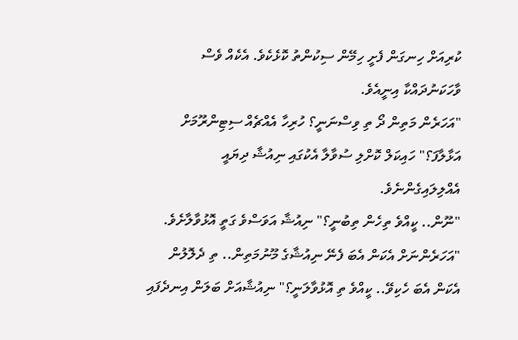ކުރިއަށް ހިނގަން ފެށީ ހިމޭން ސިކުންތު ކޮޅެކެވެ. އެކެއް ވެސް ވާހަކަނުދައްކާ އިނީއެވެ.
"އަހަރެން މަތިން ދޯ ތި ވިސްނަނީ؟ ހުރިހާ އެއްޗެއް ސިޓިންރޫމަށް އަޅާލާފަ؟" ހައިކަލް ކޮށްލި ސުވާލާ އެކުގައި ނިއުޝާ ދިޔައީ އެއްލިލައިގެންނެވެ.
"ނޫން.. ކީއްވެ ތިހެން ތިބުނީ؟" ނިއުޝާ އަވަސްވެ ގަތީ އޮޅުވާލާށެވެ.
"އަހަރެންނަށް އެކަން އެބަ ފެނޭ ނިއުޝާގެ މޫނުމަތިން.. ތި ދެލޮލުން އެކަން އެބަ ހެކިވޭ.. ކީއްވެ ތި އޮޅުވާލަނީ؟" ނިއުޝާއަށް ބަލަން އިނދެފައި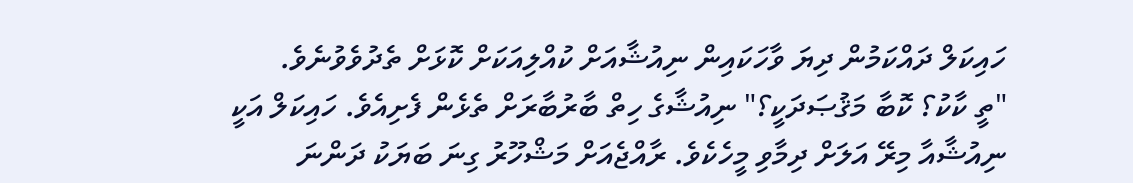ހައިކަލް ދައްކަމުން ދިޔަ ވާހަކައިން ނިއުޝާއަށް ކުއްލިއަކަށް ކޮޅަށް ތެދުވެވުނެވެ.
"ތީ ކާކު؟ ކޮބާ މަޤުޞަދަކީ؟" ނިއުޝާގެ ހިތް ބާރުބާރަށް ތެޅެން ފެށިއެވެ. ހައިކަލް އަކީ ނިއުޝާއާ މިރޭ އަލަށް ދިމާވި މީހެކެވެ. ރާއްޖެއަށް މަޝްހޫރު ގިނަ ބަޔަކު ދަންނަ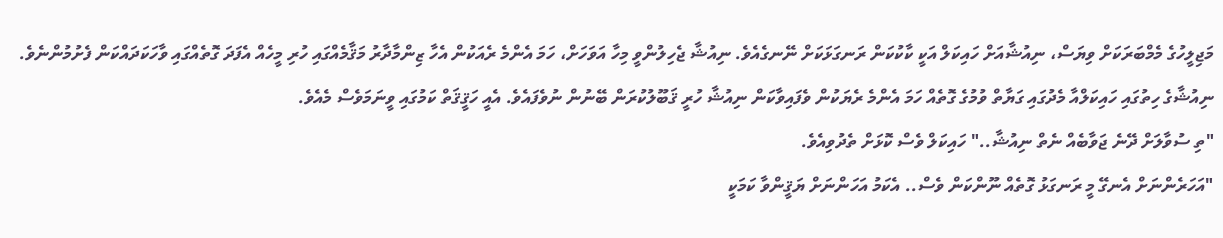މަޖިލީހުގެ މެމްބަރަކަށް ވިޔަސް، ނިއުޝާއަށް ހައިކަލް އަކީ ކާކުކަން ރަނގަޅަކަށް ނޭނގެއެވެ. ނިއުޝާ ޖެހިލުންވީ މިހާ އަވަހަށް، ހަމަ އެންމެ ރެއަކުން އެހާ ޒިންމާދާރު މަޤާމެއްގައި ހުރި މީހެއް އެފަދަ ގޮތެއްގައި ވާހަކަދައްކަން ފެށުމުންނެވެ. ނިއުޝާގެ ހިތުގައި ހައިކަލްއާ މެދުގައި ގަޔާތް ވުމުގެ ގޮތެއް ހަމަ އެންމެ ރެޔަކުން ވެފައިވާކަން ނިއުޝާ ހުރީ ޤަބޫލުކުރަން ބޭނުން ނުވެފައެވެ. އެއީ ހަޤީޤަތް ކަމުގައި ވީނަމަވެސް މެއެވެ.
"ތި ސުވާލަށް ދޭނެ ޖަވާބެއް ނެތް ނިއުޝާ.." ހައިކަލް ވެސް ކޮޅަށް ތެދުވިއެވެ.
"އަހަރެންނަށް އެނގޭ މީ ރަނގަޅު ގޮތެއް ނޫންކަން ވެސް.. އެކަމު އަހަންނަށް ޔަޤީންވާ ކަމަކީ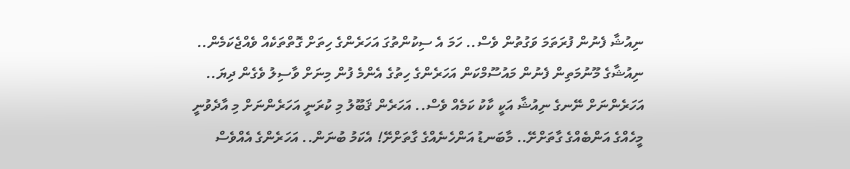ނިއުޝާ ފެނުން ފުރަތަމަ ވަގުތުން ވެސް.. ހަމަ އެ ސިކުންތުގަ އަހަރެންގެ ހިތަށް ގޮތްތަކެއް ވެއްޖެކަމެން.. ނިއުޝާގެ މޫނުމަތިން ފެނުން މައުސޫމްކަން އަހަރެންގެ ހިތުގެ އެންމެ ފުން މިނަށް ވާސިލު ވެގެން ދިޔަ.. އަހަރެންނަށް ނޭނގެ ނިއުޝާ އަކީ ކާކު ކަމެއް ވެސް.. އަހަރެން ޤަބޫލު މި ކުރަނީ އަހަރެންނަށް މި އާދެވުނީ މީހެއްގެ އަންބެއްގެ ގާތަށްށޭ.. މާބަނޑު އަންހެނެއްގެ ގާތަށްށޭ! އެކަމު ބުނަން.. އަހަރެންގެ އެއްވެސް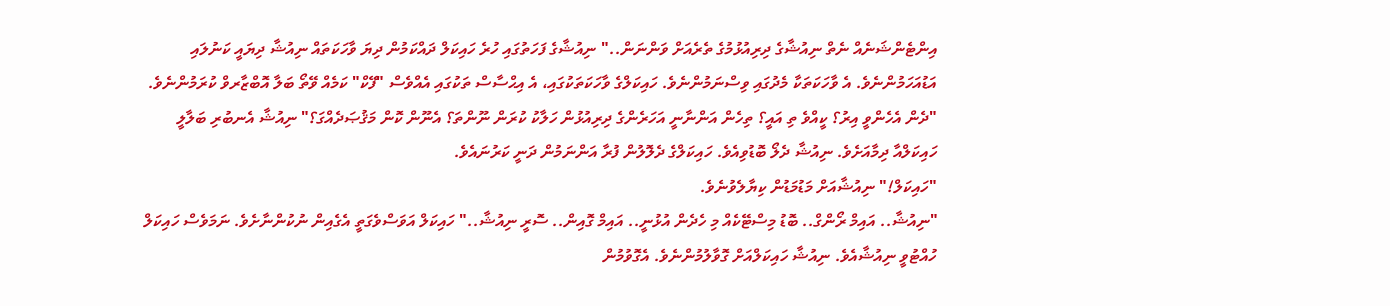އިންޓެންޝަނެއް ނެތް ނިއުޝާގެ ދިރިއުޅުމުގެ ތެރެއަށް ވަންނަން.." ނިއުޝާގެ ފަހަތުގައި ހުރެ ހައިކަލް ދައްކަމުން ދިޔަ ވާހަކަތައް ނިއުޝާ ދިޔައީ ކަނުލައި އަޑުއަހަމުންނެވެ. އެ ވާހަކަތަކާ މެދުގައި ވިސްނަމުންނެވެ. ހައިކަލްގެ ވާހަކަތަކުގައި، އެ އިޙްސާސް ތަކުގައި އެއްވެސް "ފޭކް" ކަމެއް ވޭތޯ ބަލާ އޮބްޒާރވް ކުރަމުންނެވެ.
"ދެން އެހެންވީ އިރު؟ ކީއްވެ ތި އައީ؟ ތިހެން އަންނާނީ އަހަރެންގެ ދިރިއުޅުން ހަލާކު ކުރަން ނޫންތަ؟ އެނޫން ކޮން މަޤުޞަދެއްގަ؟" ނިއުޝާ އެނބުރި ބަލާލީ ހައިކަލްއާ ދިމާއަށެވެ. ނިއުޝާ ދެލޯ ބޮޑުވިއެވެ. ހައިކަލްގެ ދެލޮލުން ފުރާ އަންނަމުން ދަނީ ކަރުނައެވެ.
"ހައިކަލް!" ނިއުޝާއަށް މަޑުމަޑުން ކިޔާލެވުނެވެ.
"ނިއުޝާ.. އައިމް ރޯންގް.. ބޮޑު މިސްޓޭކެއް މި ހެދެން އުޅުނީ.. އައިމް ގޮއިން.. ސޮރީ ނިއުޝާ.." ހައިކަލް އަވަސްވެގަތީ އެގެއިން ނުކުންނާށެވެ. ނަމަވެސް ހައިކަލް ހުއްޓުވީ ނިއުޝާއެވެ. ނިއުޝާ ހައިކަލްއަށް ގޮވާލުމުންނެވެ. އެގޮވުމުން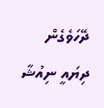ދޭހަވެގެން ދިޔައީ ނިއުޝާ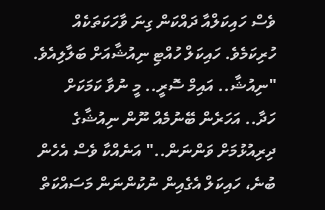ވެސް ހައިކަލްއާ ދައްކަން ގިނަ ވާހަކަތަކެއް ހުރިކަމެވެ. ހައިކަލް ހުއްޓި ނިއުޝާއަށް ބަލާލިއެވެ.
"ނިއުޝާ.. އައިމް ސޮރީ.. މީ ނުވާ ކަމަކަށް ހަދާ.. އަހަރެން ބޭނުމެއް ނޫން ނިއުޝާގެ ދިރިއުޅުމަށް ވަންނަން.." އަނެއްކާ ވެސް އެހެން ބުނެ، ހައިކަލް އެގެއިން ނުކުންނަން މަސައްކަތް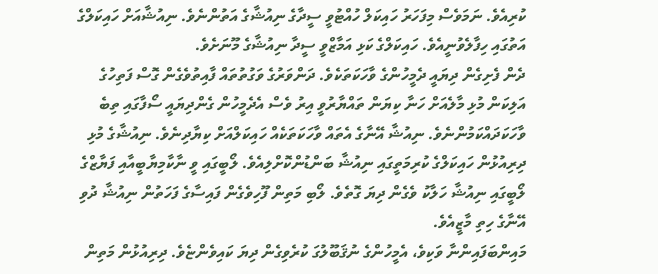ކުރިއެވެ. ނަމަވެސް މިފަހަރު ހައިކަލް ހުއްޓުވީ ސީދާގެ ނިއުޝާގެ އަތުންނެވެ. ނިއުޝާއަށް ހައިކަލްގެ އަތުގައި ހިފާލެވުނީއެވެ. ހައިކަލްގެ ކަޅި އަމާޒްވީ ސީދާ ނިއުޝާގެ މޫނަށެވެ.
ދެން ފެށިގެން ދިޔައީ ދެމީހުންގެ ވާހަކަތަކެވެ. ދަންވަރުގެ ވަގުތުތައް ފާއިތުވެގެން ގޮސް ފަތިހުގެ އަލިކަން މުޅި މާލެއަށް ހަނާ ކިޔަން ތައްޔާރުވީ އިރު ވެސް އެދެމީހުން ގެންދިޔައީ ސޯފާގައި ތިބެ ވާހަކަދައްކަމުންނެވެ. ނިއުޝާ އޭނާގެ އެތައް ވާހަކަތަކެއް ހައިކަލްއަށް ކިޔާދިނެވެ. ނިއުޝާގެ މުޅި ދިރިއުޅުން ހައިކަލްގެ ކުރިމަތީގައި ނިއުޝާ ބަންޑުންކޮށްލިއެވެ. ލޯބީގައި ވީ ނާކާމިޔާބީއާއި ފަޔާޒްގެ ލޯބީގައި ނިއުޝާ ހަލާކު ވެގެން ދިޔަ ގޮތެވެ. ލޯބި މަތިން ފޫހިވެގެން ފައިސާގެ ފަހަތުން ނިއުޝާ ދުވި އޭނާގެ ހިތި މާޒީއެވެ.
މައިންބަފައިންނާ ވަކިވެ، އެމީހުންގެ ނުޤަބޫލުގަ ކުރެވިގެން ދިޔަ ކައިވެންޏެވެ. ދިރިއުޅުން މަތިން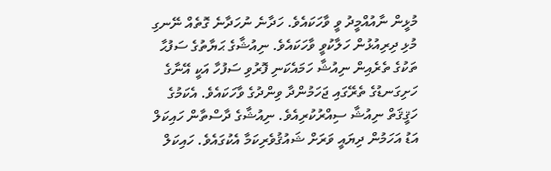މުޅީން ނާއުއްމީދު ވީ ވާހަކައެވެ. ހަދާނެ ނުހަދާނެ ގޮތެއް ނޭނގި މުޅި ދިރިއުޅުން ހަލާކުވީ ވާހަކައެވެ. ނިއުޝާގެ ޙަޔާތުގެ ސަފުޙާ ތަކުގެ ތެރެއިން ނިއުޝާ ހަމައެކަނި ފޮރުވި ސަފުހާ އަކީ އޭނާގެ ހަށިގަނޑުގެ ތެރޭގައި ޖަހަމުންދާ ވިންދުގެ ވާހަކައެވެ. އެކަމުގެ ހަޤީޤަތް ނިއުޝާ ސިއްރުކުރިއެވެ. ނިއުޝާގެ ދާސްތާން ހައިކަލް އަޑު އަހަމުން ދިޔައީ ވަރަށް ޝައުޤުވެރިކަމާ އެކުގައެވެ. ހައިކަލް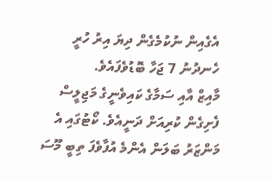އެގެއިން ނުކުމެގެން ދިޔަ އިރު ހުރީ ހެނދުނު 7 ޖަހާ ބޮޑުވެފައެވެ.
މާއިޒް އާއި ސަމާގެ ކައިވެނީގެ މަޖިލީސް ފެށިގެން ކުރިއަށް ދަނީއެވެ. ކޯޓުގައި އެ މަންޒަރު ބަލަން އެންމެ އުފާވެފަ ތިބީ މޫސަ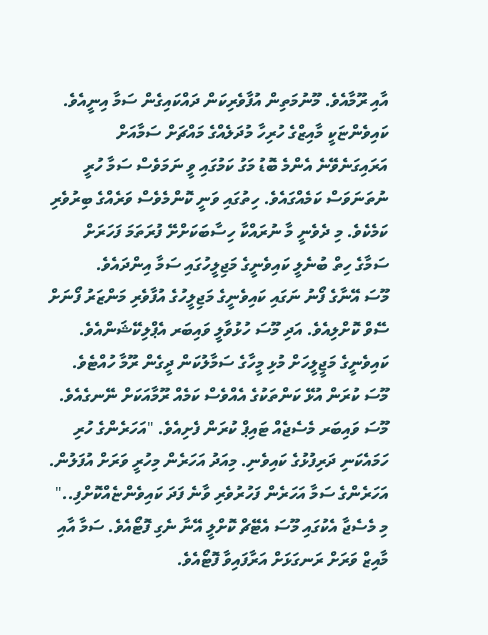އާއި ރޫމާއެވެ. މޫނުމަތިން އުފާވެރިކަން ދައްކައިގެން ސަމާ އިނީއެވެ. ކައިވެންޏަކީ މާއިޒްގެ ހުރިހާ މުދަލެއްގެ މައްޗަށް ސަމާއަށް އަރައިގަނެވޭނެ އެންމެ ބޮޑު މަގު ކަމުގައި ވީ ނަމަވެސް ސަމާ ހުރީ ނުތަނަވަސް ކަމެއްގައެވެ. ހިތުގައި ވަނީ ކޮންމެވެސް ވަރެއްގެ ބިރުވެރި ކަމެކެވެ. މި ދެވެނީ މާ ނުރައްކާ ހިސާބަކަށްށޭ ފުރަތަމަ ފަހަރަށް ސަމާގެ ހިތް ބުނެލީ ކައިވެނީގެ މަޖިލީހުގައި ސަމާ އިންދައެވެ.
މޫސަ އޭނާގެ ފޯނު ނަގައި ކައިވެނީގެ މަޖިލީހުގެ އުފާވެރި މަންޒަރު ފޯނަށް ސޭވް ކޮށްލިއެވެ. އަދި މޫސަ ހުޅުވާލީ ވައިބަރ އެޕްލިކޭޝަންއެވެ. ކައިވެނީގެ މަޖީލީހަށް މުޅި މީހާގެ ސަމާލުކަން ދީގެން ރޫމާ ހުއްޓެވެ. މޫސަ ކުރަން އުޅޭ ކަންތަކުގެ އެއްވެސް ކަމެއް ރޫމާއަކަށް ނޭނގެއެވެ.
މޫސަ ވައިބަރ މެސެޖެއް ޓައިޕް ކުރަން ފެށިއެވެ. "އަހަރެންގެ ހުރި ހަމައެކަނި ދަރިފުޅުގެ ކައިވެނި. މިއަދު އަހަރެން މިހުރީ ވަރަށް އުފަލުން. އަހަރެންގެ ސަމާ އަހަރެން ފަހުރުވެރި ވާނެ ފަދަ ކައިވެންޏެއްކޮށްފި.." މި މެސެޖާ އެކުގައި މޫސަ އެޓޭޗް ކޮށްލީ އޭނާ ނެގި ފޮޓޯއެވެ. ސަމާ އާއި މާއިޒް ވަރަށް ރަނގަޅަށް އަރާފައިވާ ފޮޓޯއެވެ.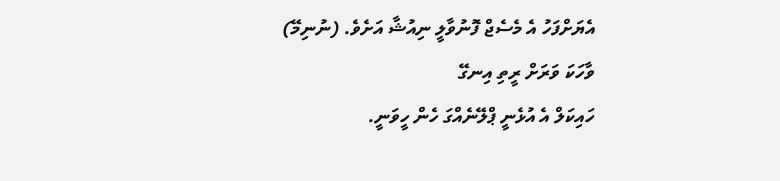އެޔަށްފަހު އެ މެސެޖް ފޮނުވާލީ ނިއުޝާ އަށެވެ. (ނުނިމޭ)
ވާހަކަ ވަރަށް ރީތި އިނގޭ
ހައިކަލް އެ އުޅެނީ ޕްލޭނެއްގަ ހެން ހީވަނީ.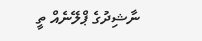ނާޝިދުގެ ޕްލޭނެއް ތީ